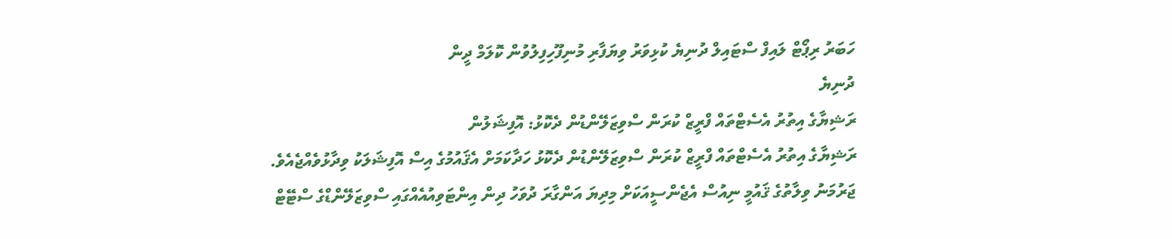ހަބަރު ރިޕޯޓް ލައިފް ސްޓައިލް ދުނިޔެ ކުޅިވަރު ވިޔަފާރި މުނިފޫހިފިލުވުން ކޮލަމް ދީން
ދުނިޔެ
ރަޝިޔާގެ އިތުރު އެސެޓްތައް ފްރީޒް ކުރަން ސްވިޒަލޭންޑުން ދެކޮޅު: އޮފިޝަލުން
ރަޝިޔާގެ އިތުރު އެސެޓްތައް ފްރީޒް ކުރަން ސްވިޒަލޭންޑުން ދެކޮޅު ހަދާކަމަށް އެޤައުމުގެ އިސް އޮފިޝަލަކު ވިދާޅުވެއްޖެއެވެ.
ޖަރުމަނު ވިލާތުގެ ޤައުމީ ނިއުސް އެޖެންސީއަކަށް މިދިޔަ އަންގާރަ ދުވަހު ދިން އިންޓަވިއުއެއްގައި ސްވިޒަލޭންޑްގެ ސްޓޭޓް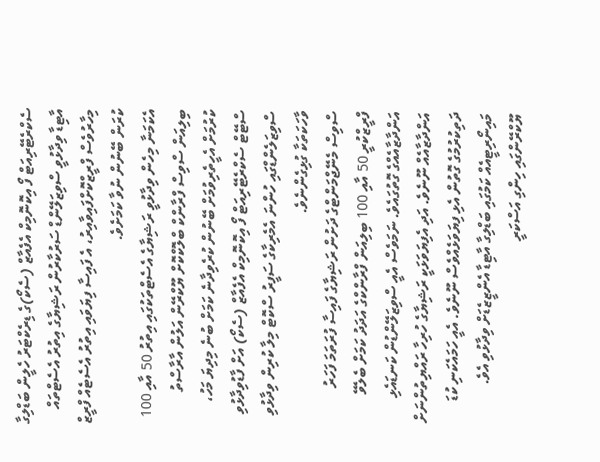ސެކްރެޓޭރިއަޓް ފޯ އިކޮނޮމިކް އެފެއާޒް (ސެކޯ)ގެ ޑިރެކްޓަރު ހެލީން ބަޑްލިގާ އާޓިޑާ ވިދާޅުވީ ސްވިޒަލޭންޑް ސަރުކާރުން ރަޝިޔާގެ އިތުރު އެސެޓްތައް މިހާރުވެސް ފްރީޒްކޮށްފައިވާއިރު، އެ ފައިސާ ފިޔަވައި އިތުރު އެސެޓެއް ފްރީޒް ކުރަން ބޭނުން ނުވާ ކަމަށެވެ.
އެކަމަނާ މިހެން ވިދާޅުވީ ރަޝިޔާގެ އެސެޓްތަކުގައި އިތުރު 50 އާއި 100 ބިލިއަން ސްވިސް ފްރާންކް ބްލޮކްކޮށް ޔޫކްރޭން އަލުން އާރާސްތު ކުރުމަށް އެހީތެރިވުމަށް ބޭނުން ކުރެވިދާނެ ކަމަށް ބުނެ މިދިޔަ މަހު، ސްޓޭޓް ސެކްރެޓޭރިއަޓް ފޯ އިކޮނޮމިކް އެފެއާޒް (ސެކޯ) އަށް ފާޑުވިދާޅުވި ސްވިޒަލެންޑްގައި ހުންނަ އެމެރިކާގެ ސަފީރު ސްކޮޓް މިލާ ކުރިން ވިދާޅުވި ވާހަކަތަކާ ގުޅިގެންނެވެ.
ސްވިސް މެނޭޖްމަންޓްގެ ދަށުން ރަޝިޔާގެ ފައިސާ ފުރަތަމަ ފަހަރު ފްރީޒްކުރީ 50 އާއި 100 ބިލިއަން ފްރާންކްގެ އަދަދު ކަމަށް ބެލެވޭ އަންދާޒާއެއްގެ ގޮތުގައެވެ. ނަމަވެސް އެއީ ސްވިޒަލޭންޑުން ކަނޑައެޅި އަންދާޒާއެއް ނޫނެވެ. އަދި އެފިޔަވަޅަކީ ރަޝިޔާގެ ހުރިހާ ރައްޔިތުންނަށް ދަތިކުރުމުގެ ގޮތުން އެޅި ފިޔަވަޅެއްވެސް ނޫނެވެ. އެއީ ހަމައެކަނި ކުޑަ މައިނޯރިޓީއެއް ކަމުގައި ބަޑްލިގާ އާޓިޑާ އެންޒީޒެޑަށް ވިދާޅުވި އެވެ.
ޔޫކްރޭންގައި ހިންގި އަސްކަރީ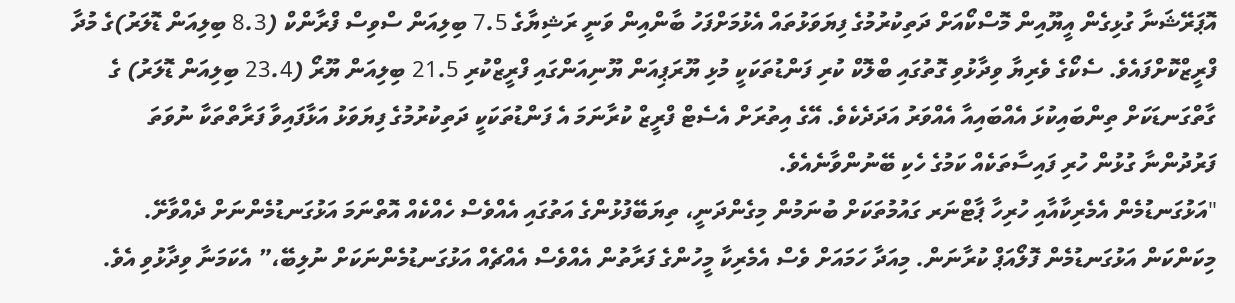އޮޕަރޭޝަނާ ގުޅިގެން އީޔޫއިން މޮސްކޯއަށް ދަތިކުރުމުގެ ފިޔަވަޅުތައް އެޅުމަށްފަހު ބާންއިން ވަނީ ރަޝިޔާގެ 7.5 ބިލިއަން ސްވިސް ފްރާންކް (8.3 ބިލިއަން ޑޮލަރު)ގެ މުދާ ފްރީޒްކޮށްފައެވެ. ސެކޯގެ ވެރިޔާ ވިދާޅުވި ގޮތުގައި ބްލޮކް ކުރި ފަންޑުތަކަކީ މުޅި ޔޫރަޕިއަން ޔޫނިއަންގައި ފްރީޒްކުރި 21.5 ބިލިއަން ޔޫރޯ (23.4 ބިލިއަން ޑޮލަރު) ގެ ގާތްގަނޑަކަށް ތިންބައިކުޅަ އެއްބައިއާ އެއްވަރު އަދަދެކެވެ. އޭގެ އިތުރަށް އެސެޓް ފްރީޒް ކުރާނަމަ އެ ފަންޑުތަކަކީ ދަތިކުރުމުގެ ފިޔަވަޅު އަޅާފައިވާ ފަރާތްތަކާ ނުވަތަ ފަރުދުންނާ ގުޅުން ހުރި ފައިސާތަކެއް ކަމުގެ ހެކި ބޭނުންވާނެއެވެ.
"އަޅުގަނޑުމެން އެމެރިކާއާއި ހުރިހާ ޕާޓްނަރ ގައުމުތަކަށް ބުނަމުން މިގެންދަނީ، ތިޔަބޭފުޅުންގެ އަތުގައި އެއްވެސް ހެއްކެއް އޮތްނަމަ އަޅުގަނޑުމެންނަށް ދެއްވާށޭ. މިކަންކަން އަޅުގަނޑުމެން ފޮލޯއަޕް ކުރާނަން. މިއަދާ ހަމައަށް ވެސް އެމެރިކާ މީހުންގެ ފަރާތުން އެއްވެސް އެއްޗެއް އަޅުގަނޑުމެންނަކަށް ނުލިބޭ،” އެކަމަނާ ވިދާޅުވި އެވެ.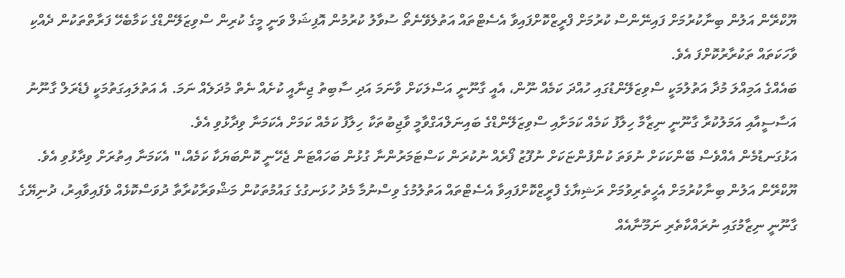ޔޫކްރޭން އަލުން ބިނާކުރުމަށް ފައިނޭންސް ކުރުމަށް ފްރީޒްކޮށްފައިވާ އެސެޓްތައް އަތުލެވޭނެތޯ ސުވާލު ކުރުމުން އޮފިޝަލް ވަނީ މީގެ ކުރިން ސްވިޒަލޭންޑްގެ ކަމާބެހޭ ފަރާތްތަކުން ދެއްކި ވާހަކަތައް ތަކުރާރުކޮށްފަ އެވެ.
ބައެއްގެ އަމިއްލަ މުދާ އަތުލުމަކީ ސްވިޒަލޭންޑުގައި ހުއްދަ ކަމެއް ނޫން، އެއީ ގާނޫނީ އަސްލަކަށް ވާނަމަ އަދި ސާބިތު ޖިނާއީ ކުށެއް ނެތް މުދަލެއް ނަމަ. އެ އަތުލައިގަތުމަކީ ފެޑެރަލް ގާނޫނު އަސާސީއާއި އަމަލުކުރާ ގާނޫނީ ނިޒާމާ ހިލާފު ކަމެއް ކަމަށާއި ސްވިޒަލޭންޑްގެ ބައިނަލްއަގްވާމީ ވާޖިބުތަކާ ހިލާފު ކަމެއް ކަމަށް އެކަމަނާ ވިދާޅުވި އެވެ.
އަޅުގަނޑުމެން އެއްވެސް ބޭންކަކަށް ނުވަތަ ކުންފުންޏަކަށް ނުފޫޒު ފޯރެއް ނުކުރަން ކަސްޓަމަރުންނާ ގުޅުން ބަހައްޓަން ޖެހޭނީ ކޮންބަޔަކާ ކަމެއް،" އެކަމަނާ އިތުރަށް ވިދާޅުވި އެވެ.
ޔޫކްރޭން އަލުން ބިނާކުރުމަށް އެހީތެރިވުމަށް ރަޝިޔާގެ ފްރީޒްކޮށްފައިވާ އެސެޓްތައް އަތުލުމުގެ ވިސްނުމާ މެދު ހުޅަނގުގެ ގައުމުތަކުން މަޝްވަރާކުރާތާ ދުވަސްކޮޅެއް ވެފައިވާއިރު، ދުނިޔޭގެ ގާނޫނީ ނިޒާމުގައި ނުރައްކާތެރި ނަމޫނާއެއް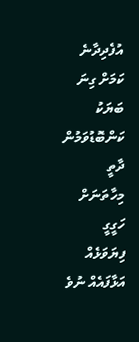އުފެދިދާނެ ކަމަށް ގިނަ ބަޔަކު ކަންބޮޑުވަމުން ދާތީ މިހާތަނަށް ހަގީގީ ފިޔަވަޅެއް އަޅާފައެއް ނުވެ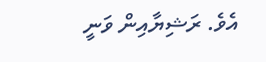އެވެ. ރަޝިޔާއިން ވަނީ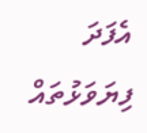އެފަދަ ފިޔަވަޅުތައް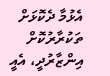އެޅުމާ ދެކޮޅަށް ތަކުރާރުކޮށް އިންޒާރުދީ، އެއީ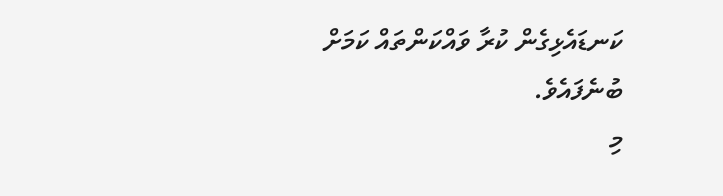ކަނޑައެޅިގެން ކުރާ ވައްކަންތައް ކަމަށް ބުނެފައެވެ.
މި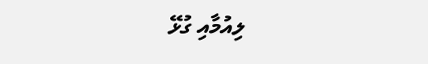ލިއުމާއި ގުޅޭ